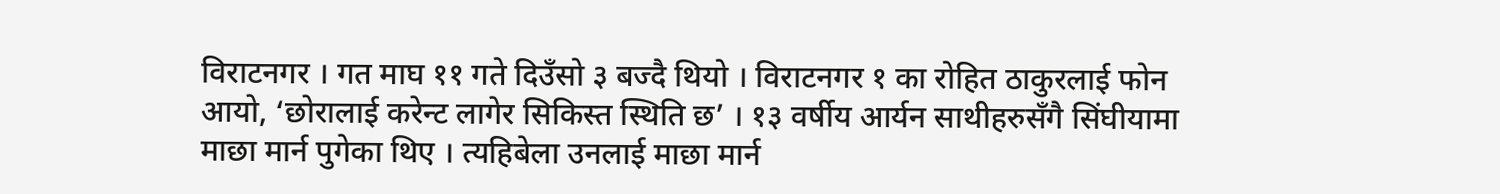विराटनगर । गत माघ ११ गते दिउँसो ३ बज्दै थियो । विराटनगर १ का रोहित ठाकुरलाई फोन आयो, ‘छोरालाई करेन्ट लागेर सिकिस्त स्थिति छ’ । १३ वर्षीय आर्यन साथीहरुसँगै सिंघीयामा माछा मार्न पुगेका थिए । त्यहिबेला उनलाई माछा मार्न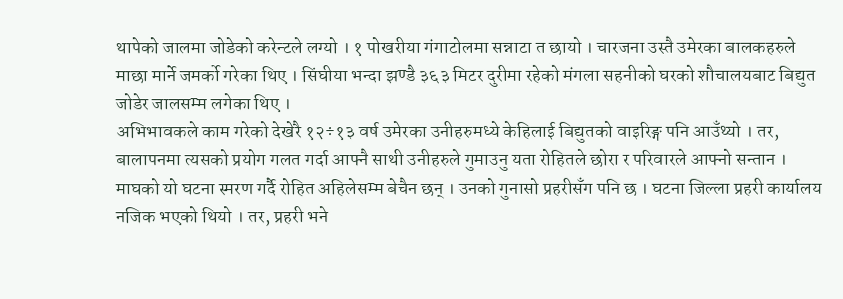थापेको जालमा जोडेको करेन्टले लग्यो । १ पोखरीया गंगाटोलमा सन्नाटा त छायो । चारजना उस्तै उमेरका बालकहरुले माछा मार्ने जमर्को गरेका थिए । सिंघीया भन्दा झण्डै ३६३ मिटर दुरीमा रहेको मंगला सहनीको घरको शौचालयबाट बिद्युत जोडेर जालसम्म लगेका थिए ।
अभिभावकले काम गरेको देखेरै १२÷१३ वर्ष उमेरका उनीहरुमध्ये केहिलाई बिद्युतको वाइरिङ्ग पनि आउँथ्यो । तर, बालापनमा त्यसको प्रयोग गलत गर्दा आफ्नै साथी उनीहरुले गुमाउनु यता रोहितले छोरा र परिवारले आफ्नो सन्तान । माघको यो घटना स्मरण गर्दै रोहित अहिलेसम्म बेचैन छन् । उनको गुनासो प्रहरीसँग पनि छ । घटना जिल्ला प्रहरी कार्यालय नजिक भएको थियो । तर, प्रहरी भने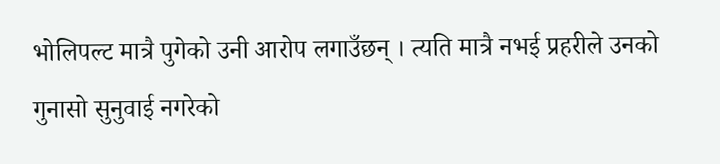भोलिपल्ट मात्रै पुगेको उनी आरोप लगाउँछन् । त्यति मात्रै नभई प्रहरीले उनको गुनासो सुनुवाई नगरेको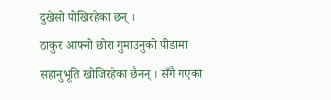दुखेसो पोखिरहेका छन् ।
ठाकुर आफ्नो छोरा गुमाउनुको पीडामा सहानुभूति खोजिरहेका छैनन् । सँगै गएका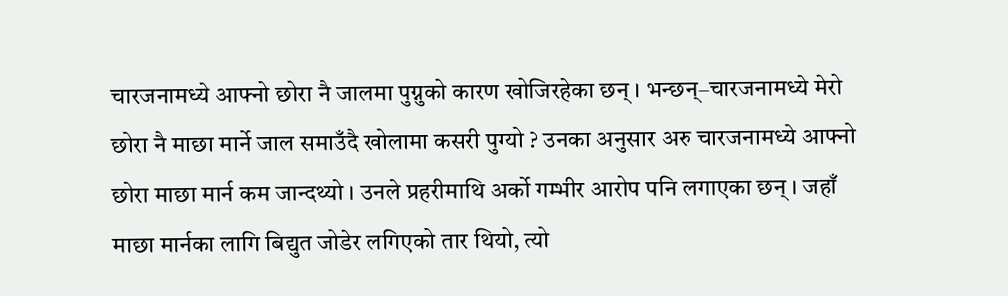चारजनामध्ये आफ्नो छोरा नै जालमा पुग्नुको कारण खोजिरहेका छन् । भन्छन्–चारजनामध्ये मेरो छोरा नै माछा मार्ने जाल समाउँदै खोलामा कसरी पुग्यो ? उनका अनुसार अरु चारजनामध्ये आफ्नो छोरा माछा मार्न कम जान्दथ्यो । उनले प्रहरीमाथि अर्को गम्भीर आरोप पनि लगाएका छन् । जहाँ माछा मार्नका लागि बिद्युत जोडेर लगिएको तार थियो, त्यो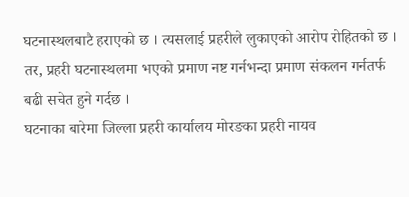घटनास्थलबाटै हराएको छ । त्यसलाई प्रहरीले लुकाएको आरोप रोहितको छ । तर, प्रहरी घटनास्थलमा भएको प्रमाण नष्ट गर्नभन्दा प्रमाण संकलन गर्नतर्फ बढी सचेत हुने गर्दछ ।
घटनाका बारेमा जिल्ला प्रहरी कार्यालय मोरङका प्रहरी नायव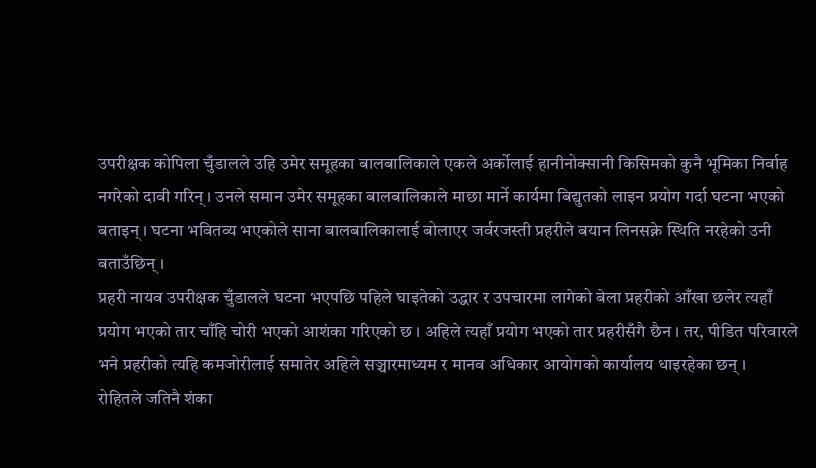उपरीक्षक कोपिला चुँडालले उहि उमेर समूहका बालबालिकाले एकले अर्कोलाई हानीनोक्सानी किसिमको कुनै भूमिका निर्वाह नगरेको दावी गरिन् । उनले समान उमेर समूहका बालबालिकाले माछा मार्ने कार्यमा बिद्युतको लाइन प्रयोग गर्दा घटना भएको बताइन् । घटना भवितव्य भएकोले साना बालबालिकालाई बोलाएर जर्वरजस्ती प्रहरीले बयान लिनसक्ने स्थिति नरहेको उनी बताउँछिन् ।
प्रहरी नायव उपरीक्षक चुँडालले घटना भएपछि पहिले घाइतेको उद्धार र उपचारमा लागेको बेला प्रहरीको आँखा छलेर त्यहाँ प्रयोग भएको तार चाँहि चोरी भएको आशंका गरिएको छ । अहिले त्यहाँ प्रयोग भएको तार प्रहरीसँगै छैन । तर, पीडित परिवारले भने प्रहरीको त्यहि कमजोरीलाई समातेर अहिले सञ्चारमाध्यम र मानव अधिकार आयोगको कार्यालय धाइरहेका छन् ।
रोहितले जतिनै शंका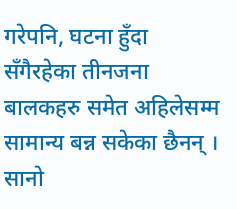गरेपनि, घटना हुँदा सँगैरहेका तीनजना बालकहरु समेत अहिलेसम्म सामान्य बन्न सकेका छैनन् । सानो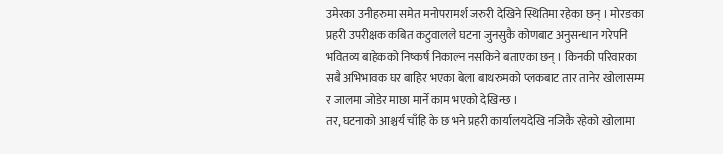उमेरका उनीहरुमा समेत मनोपरामर्श जरुरी देखिने स्थितिमा रहेका छन् । मोरङका प्रहरी उपरीक्षक कबित कटुवालले घटना जुनसुकै कोणबाट अनुसन्धान गरेपनि भवितव्य बाहेकको निष्कर्ष निकाल्न नसकिने बताएका छन् । किनकी परिवारका सबै अभिभावक घर बाहिर भएका बेला बाथरुमको प्लकबाट तार तानेर खोलासम्म र जालमा जोडेर माछा मार्ने काम भएको देखिन्छ ।
तर, घटनाको आश्चर्य चाँहि के छ भने प्रहरी कार्यालयदेखि नजिकै रहेको खोलामा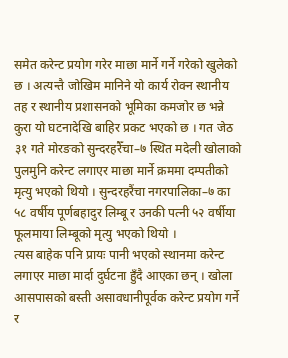समेत करेन्ट प्रयोग गरेर माछा मार्ने गर्ने गरेको खुलेको छ । अत्यन्तै जोखिम मानिने यो कार्य रोक्न स्थानीय तह र स्थानीय प्रशासनको भूमिका कमजोर छ भन्ने कुरा यो घटनादेखि बाहिर प्रकट भएको छ । गत जेठ ३१ गते मोरङको सुन्दरहरैँचा–७ स्थित मदेली खोलाको पुलमुनि करेन्ट लगाएर माछा मार्ने क्रममा दम्पतीको मृत्यु भएको थियो । सुन्दरहरैंचा नगरपालिका–७ का ५८ वर्षीय पूर्णबहादुर लिम्बू र उनकी पत्नी ५२ वर्षीया फूलमाया लिम्बूको मृत्यु भएको थियो ।
त्यस बाहेक पनि प्रायः पानी भएको स्थानमा करेन्ट लगाएर माछा मार्दा दुर्घटना हुँदै आएका छन् । खोला आसपासको बस्ती असावधानीपूर्वक करेन्ट प्रयोग गर्ने र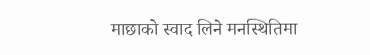माछाको स्वाद लिने मनस्थितिमा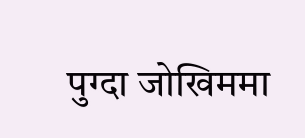पुग्दा जोखिममा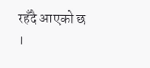रहँदै आएको छ ।